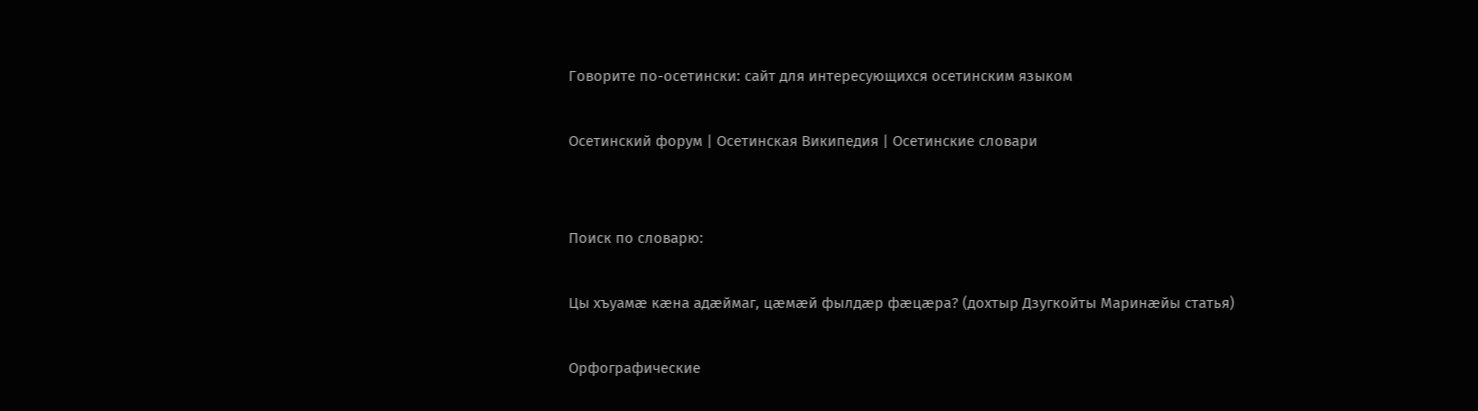Говорите по-осетински: сайт для интересующихся осетинским языком

Осетинский форум | Осетинская Википедия | Осетинские словари


Поиск по словарю:

Цы хъуамæ кæна адæймаг, цæмæй фылдæр фæцæра? (дохтыр Дзугкойты Маринæйы статья)

Орфографические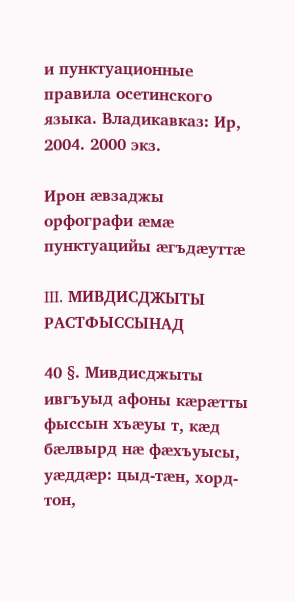и пунктуационные правила осетинского языка. Владикавказ: Ир, 2004. 2000 экз.

Ирон æвзаджы орфографи æмæ пунктуацийы æгъдæуттæ

III. МИВДИСДЖЫТЫ РАСТФЫССЫНАД

40 §. Мивдисджыты ивгъуыд афоны кæрæтты фыссын хъæуы т, кæд бæлвырд нæ фæхъуысы, уæддæр: цыд-тæн, хорд-тон,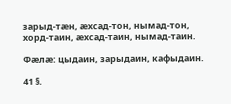зарыд-тæн, æхсад-тон, нымад-тон, хорд-таин, æхсад-таин, нымад-таин.

Фæлæ: цыдаин, зарыдаин, кафыдаин.

41 §.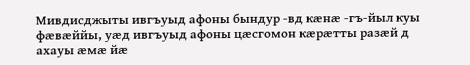Мивдисджыты ивгъуыд афоны бындур -вд кæнæ -гъ-йыл куы фæвæййы, уæд ивгъуыд афоны цæсгомон кæрæтты разæй д ахауы æмæ йæ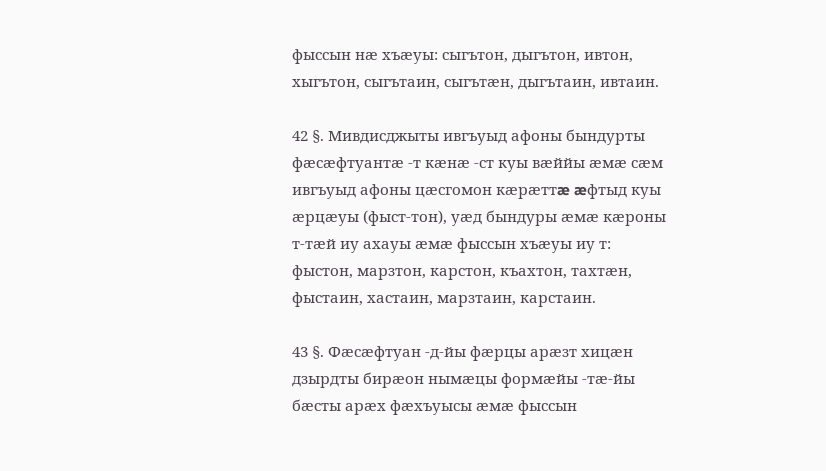фыссын нæ хъæуы: сыгътон, дыгътон, ивтон, хыгътон, сыгътаин, сыгътæн, дыгътаин, ивтаин.

42 §. Мивдисджыты ивгъуыд афоны бындурты фæсæфтуантæ -т кæнæ -ст куы вæййы æмæ сæм ивгъуыд афоны цæсгомон кæрæттæ æфтыд куы æрцæуы (фыст-тон), уæд бындуры æмæ кæроны т-тæй иу ахауы æмæ фыссын хъæуы иу т: фыстон, марзтон, карстон, къахтон, тахтæн, фыстаин, хастаин, марзтаин, карстаин.

43 §. Фæсæфтуан -д-йы фæрцы арæзт хицæн дзырдты бирæон нымæцы формæйы -тæ-йы бæсты арæх фæхъуысы æмæ фыссын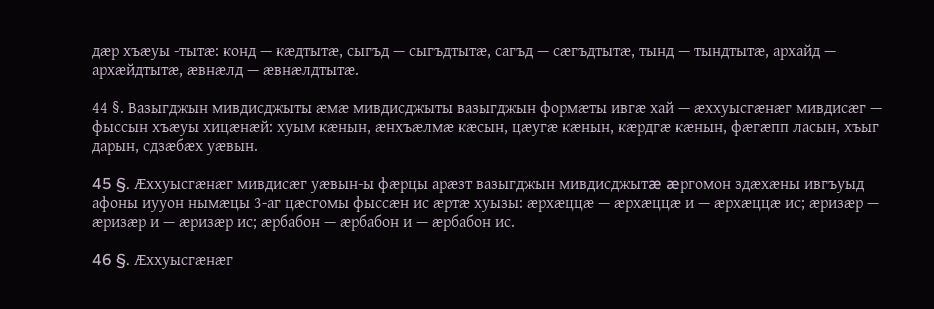дæр хъæуы -тытæ: конд — кæдтытæ, сыгъд — сыгъдтытæ, сагъд — сæгъдтытæ, тынд — тындтытæ, архайд — архæйдтытæ, æвнæлд — æвнæлдтытæ.

44 §. Вазыгджын мивдисджыты æмæ мивдисджыты вазыгджын формæты ивгæ хай — æххуысгæнæг мивдисæг — фыссын хъæуы хицæнæй: хуым кæнын, æнхъæлмæ кæсын, цæугæ кæнын, кæрдгæ кæнын, фæгæпп ласын, хъыг дарын, сдзæбæх уæвын.

45 §. Æххуысгæнæг мивдисæг уæвын-ы фæрцы арæзт вазыгджын мивдисджытæ æргомон здæхæны ивгъуыд афоны иууон нымæцы 3-аг цæсгомы фыссæн ис æртæ хуызы: æрхæццæ — æрхæццæ и — æрхæццæ ис; æризæр — æризæр и — æризæр ис; æрбабон — æрбабон и — æрбабон ис.

46 §. Æххуысгæнæг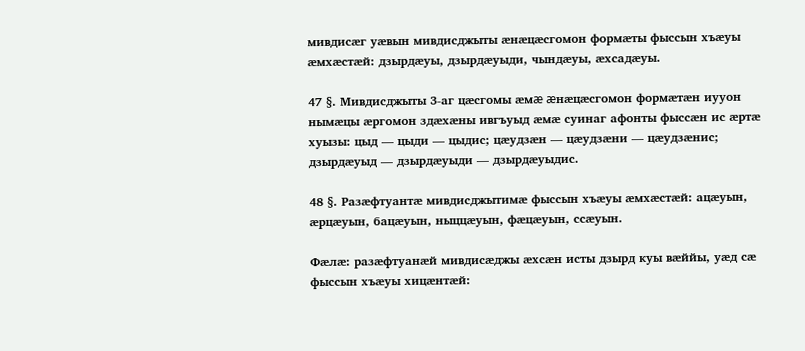мивдисæг уæвын мивдисджыты æнæцæсгомон формæты фыссын хъæуы æмхæстæй: дзырдæуы, дзырдæуыди, чындæуы, æхсадæуы.

47 §. Мивдисджыты 3-аг цæсгомы æмæ æнæцæсгомон формæтæн иууон нымæцы æргомон здæхæны ивгъуыд æмæ суинаг афонты фыссæн ис æртæ хуызы: цыд — цыди — цыдис; цæудзæн — цæудзæни — цæудзæнис; дзырдæуыд — дзырдæуыди — дзырдæуыдис.

48 §. Разæфтуантæ мивдисджытимæ фыссын хъæуы æмхæстæй: ацæуын, æрцæуын, бацæуын, ныццæуын, фæцæуын, ссæуын.

Фæлæ: разæфтуанæй мивдисæджы æхсæн исты дзырд куы вæййы, уæд сæ фыссын хъæуы хицæнтæй: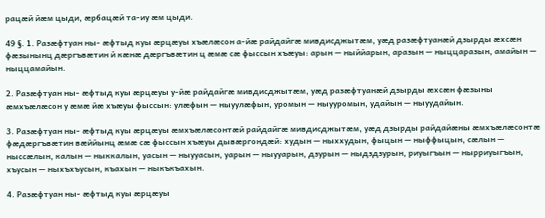рацæй йæм цыди, æрбацæй та-иу æм цыди.

49 §. 1. Разæфтуан ны- æфтыд куы æрцæуы хъæлæсон а-йæ райдайгæ мивдисджытæм, уæд разæфтуанæй дзырды æхсæн фæзынынц дæргъвæтин й кæнæ дæргъвæтин ц æмæ сæ фыссын хъæуы: арын — ныййарын, аразын — ныццаразын, амайын — ныццамайын.

2. Разæфтуан ны- æфтыд куы æрцæуы у-йæ райдайгæ мивдисджытæм, уæд разæфтуанæй дзырды æхсæн фæзыны æмхъæлæсон у æмæ йæ хъæуы фыссын: улæфын — ныуулæфын, уромын — ныууромын, удайын — ныуудайын.

3. Разæфтуан ны- æфтыд куы æрцæуы æмхъæлæсонтæй райдайгæ мивдисджытæм, уæд дзырды райдайæны æмхъæлæсонтæ фæдæргъвæтин вæййынц æмæ сæ фыссын хъæуы дывæргондæй: худын — ныххудын, фыцын — ныффыцын, сæлын — ныссæлын, калын — ныккалын, уасын — ныууасын, уарын — ныууарын, дзурын — ныдздзурын, риуыгъын — нырриуыгъын, хъусын — ныхъхъусын, къахын — ныкъкъахын.

4. Разæфтуан ны- æфтыд куы æрцæуы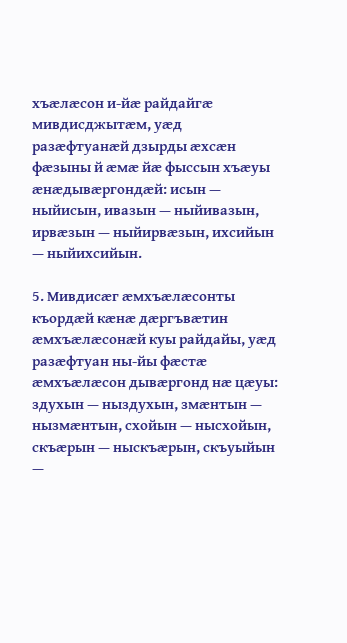хъæлæсон и-йæ райдайгæ мивдисджытæм, уæд разæфтуанæй дзырды æхсæн фæзыны й æмæ йæ фыссын хъæуы æнæдывæргондæй: исын — ныйисын, ивазын — ныйивазын, ирвæзын — ныйирвæзын, ихсийын — ныйихсийын.

5. Мивдисæг æмхъæлæсонты къордæй кæнæ дæргъвæтин æмхъæлæсонæй куы райдайы, уæд разæфтуан ны-йы фæстæ æмхъæлæсон дывæргонд нæ цæуы: здухын — ныздухын, змæнтын — нызмæнтын, схойын — нысхойын, скъæрын — ныскъæрын, скъуыйын —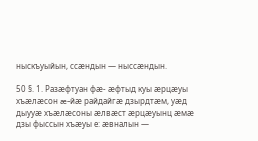ныскъуыйын, ссæндын — ныссæндын.

50 §. 1. Разæфтуан фæ- æфтыд куы æрцæуы хъæлæсон æ-йæ райдайгæ дзырдтæм, уæд дыууæ хъæлæсоны æлвæст æрцæуынц æмæ дзы фыссын хъæуы е: æвналын —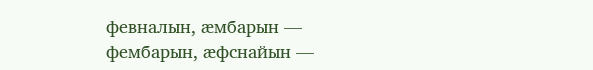февналын, æмбарын — фембарын, æфснайын —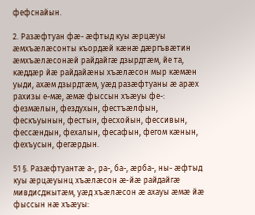фефснайын.

2. Разæфтуан фæ- æфтыд куы æрцæуы æмхъæлæсонты къордæй кæнæ дæргъвæтин æмхъæлæсонæй райдайгæ дзырдтæм, йе та, кæддæр йæ райдайæны хъæлæсон мыр кæмæн уыди, ахæм дзырдтæм, уæд разæфтуаны æ арæх рахизы е-мæ, æмæ фыссын хъæуы фе-: фезмæлын, фездухын, фестъæлфын, фескъуынын, фестын, фесхойын, фессивын, фессæндын, фехалын, фесафын, фегом кæнын, фехъусын, фегæрдын.

51 §. Разæфтуантæ а-, ра-, ба-, æрба-, ны- æфтыд куы æрцæуынц хъæлæсон æ-йæ райдайгæ мивдисджытæм, уæд хъæлæсон æ ахауы æмæ йæ фыссын нæ хъæуы: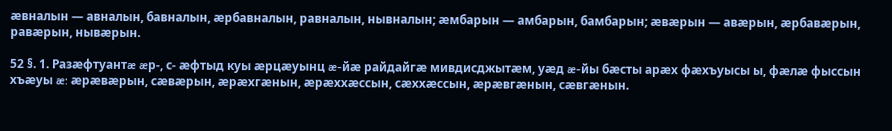æвналын — авналын, бавналын, æрбавналын, равналын, нывналын; æмбарын — амбарын, бамбарын; æвæрын — авæрын, æрбавæрын, равæрын, нывæрын.

52 §. 1. Разæфтуантæ æр-, с- æфтыд куы æрцæуынц æ-йæ райдайгæ мивдисджытæм, уæд æ-йы бæсты арæх фæхъуысы ы, фæлæ фыссын хъæуы æ: æрæвæрын, сæвæрын, æрæхгæнын, æрæххæссын, сæххæссын, æрæвгæнын, сæвгæнын.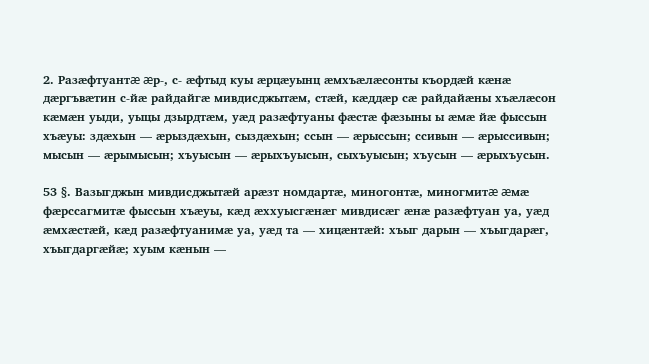2. Разæфтуантæ æр-, с- æфтыд куы æрцæуынц æмхъæлæсонты къордæй кæнæ дæргъвæтин с-йæ райдайгæ мивдисджытæм, стæй, кæддæр сæ райдайæны хъæлæсон кæмæн уыди, уыцы дзырдтæм, уæд разæфтуаны фæстæ фæзыны ы æмæ йæ фыссын хъæуы: здæхын — æрыздæхын, сыздæхын; ссын — æрыссын; ссивын — æрыссивын; мысын — æрымысын; хъуысын — æрыхъуысын, сыхъуысын; хъусын — æрыхъусын.

53 §. Вазыгджын мивдисджытæй арæзт номдартæ, миногонтæ, миногмитæ æмæ фæрссагмитæ фыссын хъæуы, кæд æххуысгæнæг мивдисæг æнæ разæфтуан уа, уæд æмхæстæй, кæд разæфтуанимæ уа, уæд та — хицæнтæй: хъыг дарын — хъыгдарæг, хъыгдаргæйæ; хуым кæнын —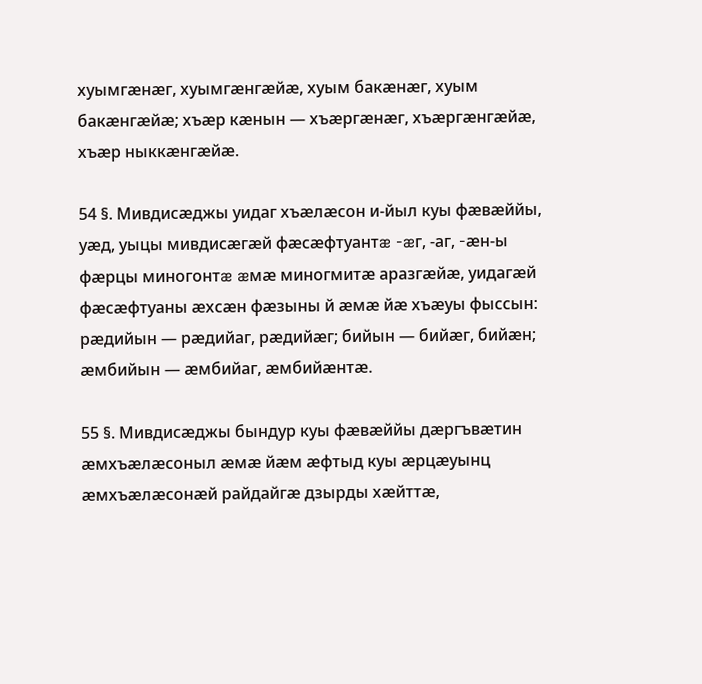хуымгæнæг, хуымгæнгæйæ, хуым бакæнæг, хуым бакæнгæйæ; хъæр кæнын — хъæргæнæг, хъæргæнгæйæ, хъæр ныккæнгæйæ.

54 §. Мивдисæджы уидаг хъæлæсон и-йыл куы фæвæййы, уæд, уыцы мивдисæгæй фæсæфтуантæ -æг, -аг, -æн-ы фæрцы миногонтæ æмæ миногмитæ аразгæйæ, уидагæй фæсæфтуаны æхсæн фæзыны й æмæ йæ хъæуы фыссын: рæдийын — рæдийаг, рæдийæг; бийын — бийæг, бийæн; æмбийын — æмбийаг, æмбийæнтæ.

55 §. Мивдисæджы бындур куы фæвæййы дæргъвæтин æмхъæлæсоныл æмæ йæм æфтыд куы æрцæуынц æмхъæлæсонæй райдайгæ дзырды хæйттæ,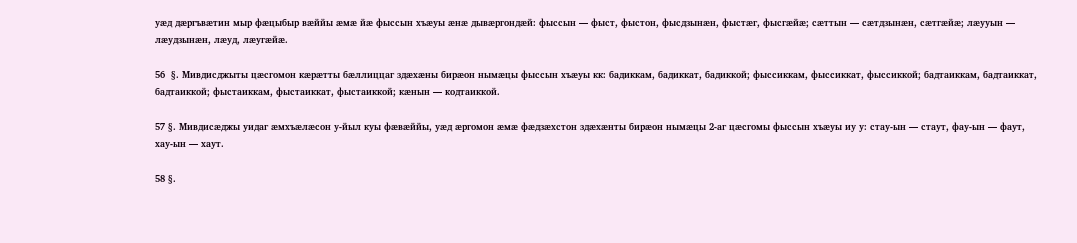уæд дæргъвæтин мыр фæцыбыр вæййы æмæ йæ фыссын хъæуы æнæ дывæргондæй: фыссын — фыст, фыстон, фысдзынæн, фыстæг, фысгæйæ; сæттын — сæтдзынæн, сæтгæйæ; лæууын — лæудзынæн, лæуд, лæугæйæ.

56  §. Мивдисджыты цæсгомон кæрæтты бæллиццаг здæхæны бирæон нымæцы фыссын хъæуы кк: бадиккам, бадиккат, бадиккой; фыссиккам, фыссиккат, фыссиккой; бадтаиккам, бадтаиккат, бадтаиккой; фыстаиккам, фыстаиккат, фыстаиккой; кæнын — кодтаиккой.

57 §. Мивдисæджы уидаг æмхъæлæсон у-йыл куы фæвæййы, уæд æргомон æмæ фæдзæхстон здæхæнты бирæон нымæцы 2-аг цæсгомы фыссын хъæуы иу у: стау-ын — стаут, фау-ын — фаут, хау-ын — хаут.

58 §.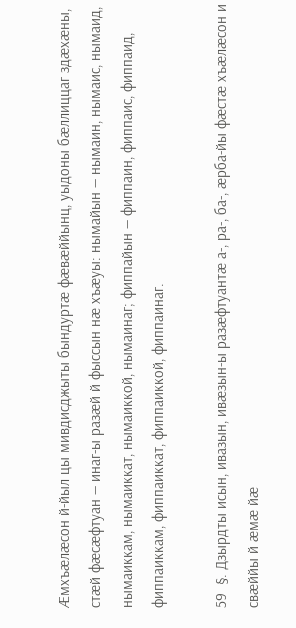Æмхъæлæсон й-йыл цы мивдисджыты бындуртæ фæвæййынц, уыдоны бæллиццаг здæхæны, стæй фæсæфтуан — инаг-ы разæй й фыссын нæ хъæуы: нымайын — нымаин, нымаис, нымаид, нымаиккам, нымаиккат, нымаиккой, нымаинаг; фиппайын — фиппаин, фиппаис, фиппаид, фиппаиккам, фиппаиккат, фиппаиккой, фиппаинаг.

59  §. Дзырдты исын, ивазын, ивæзын-ы разæфтуантæ а-, ра-, ба-, æрба-йы фæстæ хъæлæсон и свæййы й æмæ йæ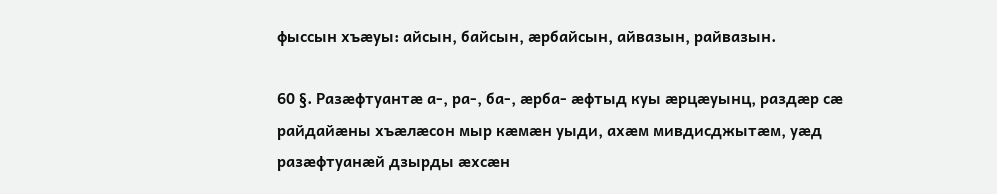фыссын хъæуы: айсын, байсын, æрбайсын, айвазын, райвазын.

60 §. Разæфтуантæ а-, ра-, ба-, æрба- æфтыд куы æрцæуынц, раздæр сæ райдайæны хъæлæсон мыр кæмæн уыди, ахæм мивдисджытæм, уæд разæфтуанæй дзырды æхсæн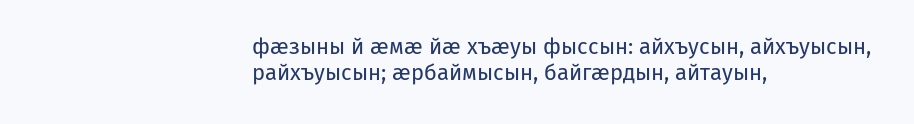фæзыны й æмæ йæ хъæуы фыссын: айхъусын, айхъуысын, райхъуысын; æрбаймысын, байгæрдын, айтауын,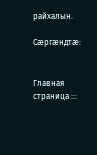райхалын.

Сæргæндтæ:


Главная страница :::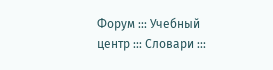Форум ::: Учебный центр ::: Словари :::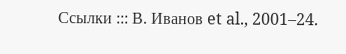Ссылки ::: В. Иванов et al., 2001–24.